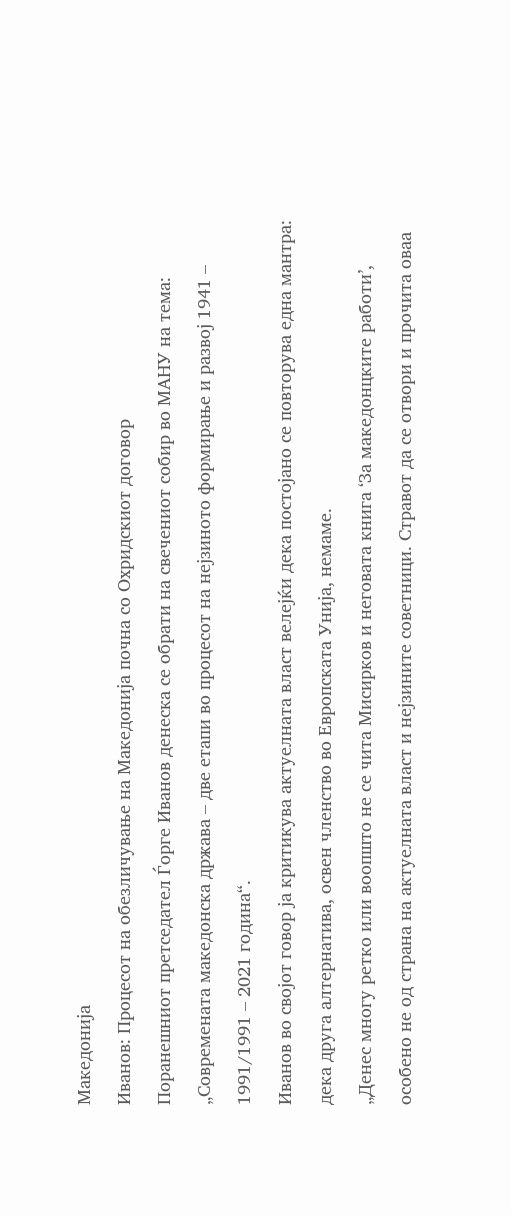Македонија
Иванов: Процесот на обезличување на Македонија почна со Охридскиот договор
Поранешниот претседател Ѓорге Иванов денеска се обрати на свечениот собир во МАНУ на тема: „Современата македонска држава – две етапи во процесот на нејзиното формирање и развој 1941 – 1991/1991 – 2021 година“.
Иванов во својот говор ја критикува актуелната власт велејќи дека постојано се повторува една мантра: дека друга алтернатива, освен членство во Европската Унија, немаме.
„Денес многу ретко или воопшто не се чита Мисирков и неговата книга ‘За македонцките работи’, особено не од страна на актуелната власт и нејзините советници. Стравот да се отвори и прочита оваа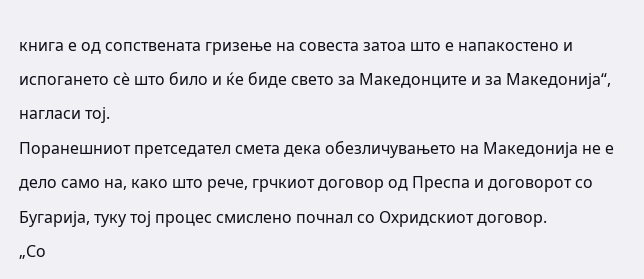книга е од сопствената гризење на совеста затоа што е напакостено и испогането сè што било и ќе биде свето за Македонците и за Македонија“, нагласи тој.
Поранешниот претседател смета дека обезличувањето на Македонија не е дело само на, како што рече, грчкиот договор од Преспа и договорот со Бугарија, туку тој процес смислено почнал со Охридскиот договор.
„Со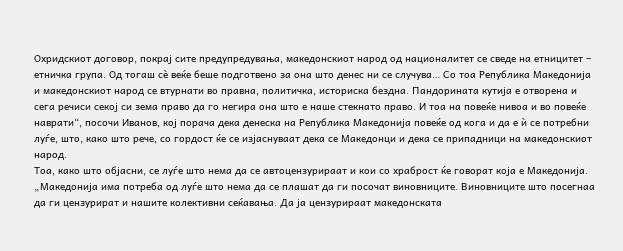Охридскиот договор, покрај сите предупредувања, македонскиот народ од националитет се сведе на етницитет – етничка група. Од тогаш сè веќе беше подготвено за она што денес ни се случува… Со тоа Република Македонија и македонскиот народ се втурнати во правна, политичка, историска бездна. Пандорината кутија е отворена и сега речиси секој си зема право да го негира она што е наше стекнато право. И тоа на повеќе нивоа и во повеќе наврати“, посочи Иванов, кој порача дека денеска на Република Македонија повеќе од кога и да е ѝ се потребни луѓе, што, како што рече, со гордост ќе се изјаснуваат дека се Македонци и дека се припадници на македонскиот народ.
Тоа, како што објасни, се луѓе што нема да се автоцензурираат и кои со храброст ќе говорат која е Македонија.
„Македонија има потреба од луѓе што нема да се плашат да ги посочат виновниците. Виновниците што посегнаа да ги цензурират и нашите колективни сеќавања. Да ја цензурираат македонската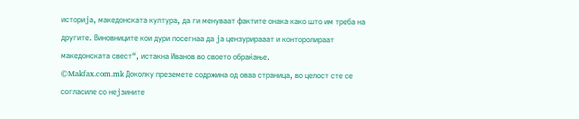историја, македонската култура, да ги менуваат фактите онака како што им треба на другите. Виновниците кои дури посегнаа да ја цензурирааат и конторолираат македонската свест“, истакна Иванов во своето обраќање.
©Makfax.com.mk Доколку преземете содржина од оваа страница, во целост сте се согласиле со нејзините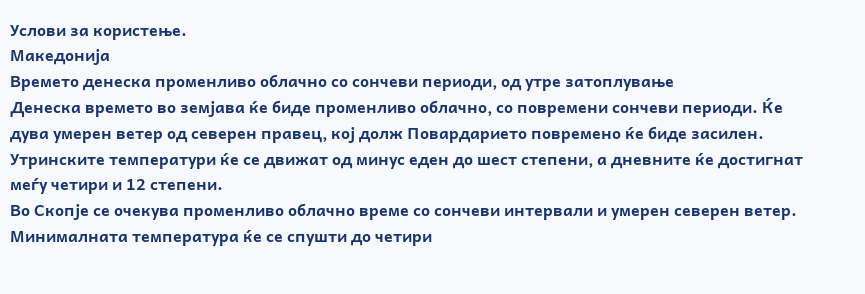Услови за користење.
Македонија
Времето денеска променливо облачно со сончеви периоди, од утре затоплување
Денеска времето во земјава ќе биде променливо облачно, со повремени сончеви периоди. Ќе дува умерен ветер од северен правец, кој долж Повардарието повремено ќе биде засилен.
Утринските температури ќе се движат од минус еден до шест степени, а дневните ќе достигнат меѓу четири и 12 степени.
Во Скопје се очекува променливо облачно време со сончеви интервали и умерен северен ветер. Минималната температура ќе се спушти до четири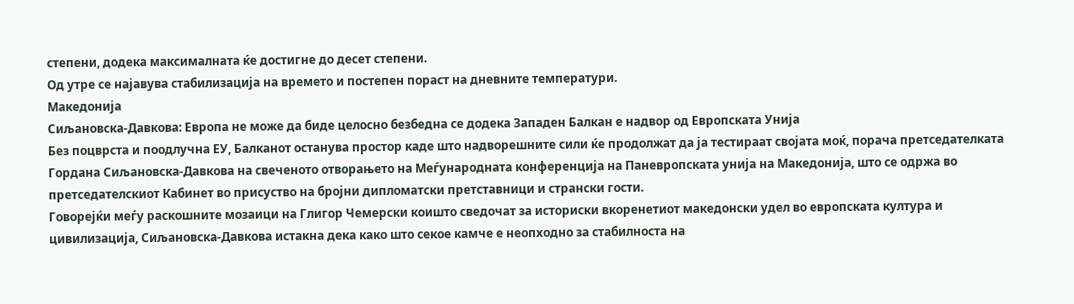степени, додека максималната ќе достигне до десет степени.
Од утре се најавува стабилизација на времето и постепен пораст на дневните температури.
Македонија
Сиљановска-Давкова: Европа не може да биде целосно безбедна се додека Западен Балкан е надвор од Европската Унија
Без поцврста и поодлучна ЕУ, Балканот останува простор каде што надворешните сили ќе продолжат да ја тестираат својата моќ, порача претседателката Гордана Сиљановска-Давкова на свеченото отворањето на Меѓународната конференција на Паневропската унија на Македонија, што се одржа во претседателскиот Кабинет во присуство на бројни дипломатски претставници и странски гости.
Говорејќи меѓу раскошните мозаици на Глигор Чемерски коишто сведочат за историски вкоренетиот македонски удел во европската култура и цивилизација, Сиљановска-Давкова истакна дека како што секое камче е неопходно за стабилноста на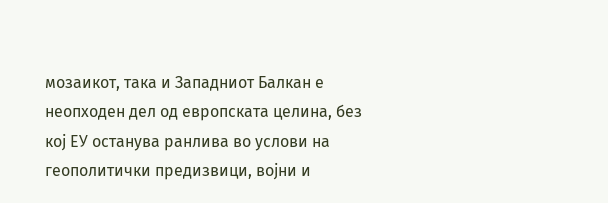мозаикот, така и Западниот Балкан е неопходен дел од европската целина, без кој ЕУ останува ранлива во услови на геополитички предизвици, војни и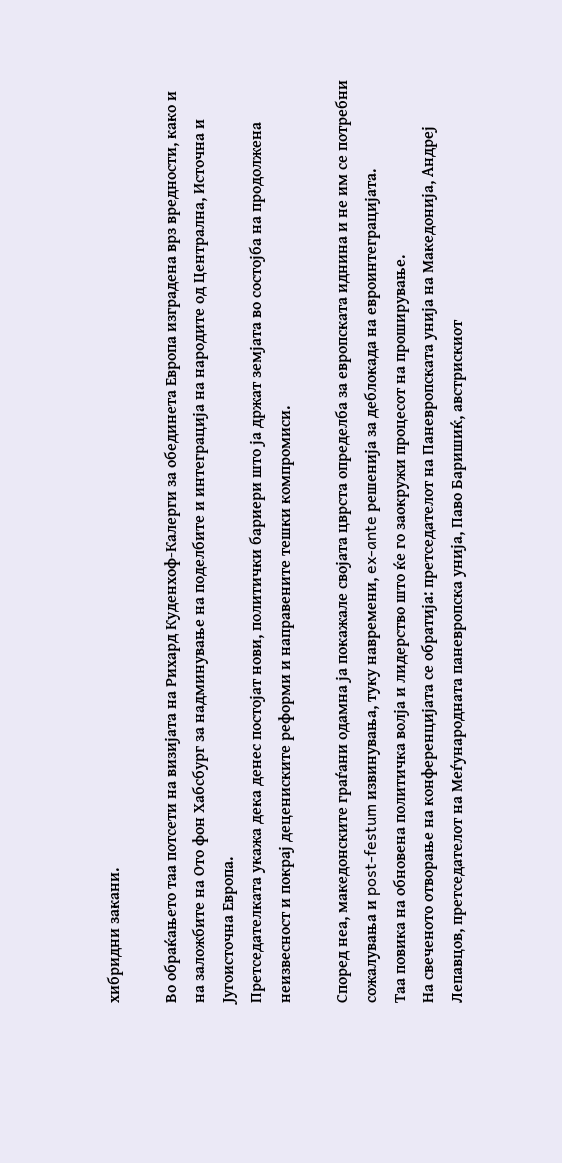хибридни закани.

Во обраќањето таа потсети на визијата на Рихард Куденхоф-Калерги за обединета Европа изградена врз вредности, како и на заложбите на Ото фон Хабсбург за надминување на поделбите и интеграција на народите од Централна, Источна и Југоисточна Европа.
Претседателката укажа дека денес постојат нови, политички бариери што ја држат земјата во состојба на продолжена неизвесност и покрај децениските реформи и направените тешки компромиси.

Според неа, македонските граѓани одамна ја покажале својата цврста определба за европската иднина и не им се потребни сожалувања и post-festum извинувања, туку навремени, ex-ante решенија за деблокада на евроинтеграцијата.
Таа повика на обновена политичка волја и лидерство што ќе го заокружи процесот на проширување.
На свеченото отворање на конференцијата се обратија: претседателот на Паневропската унија на Македонија, Андреј Лепавцов, претседателот на Меѓународната паневропска унија, Паво Баришиќ, австрискиот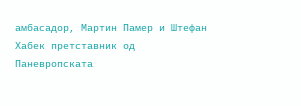амбасадор, Мартин Памер и Штефан Хабек претставник од Паневропската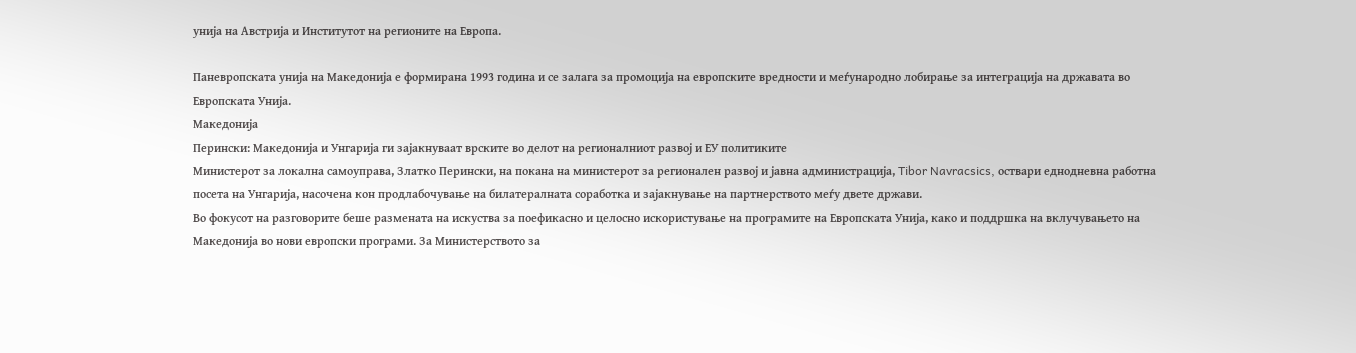унија на Австрија и Институтот на регионите на Европа.

Паневропската унија на Македонија е формирана 1993 година и се залага за промоција на европските вредности и меѓународно лобирање за интеграција на државата во Европската Унија.
Македонија
Перински: Македонија и Унгарија ги зајакнуваат врските во делот на регионалниот развој и ЕУ политиките
Министерот за локална самоуправа, Златко Перински, на покана на министерот за регионален развој и јавна администрација, Tibor Navracsics, оствари еднодневна работна посета на Унгарија, насочена кон продлабочување на билатералната соработка и зајакнување на партнерството меѓу двете држави.
Во фокусот на разговорите беше размената на искуства за поефикасно и целосно искористување на програмите на Европската Унија, како и поддршка на вклучувањето на Македонија во нови европски програми. За Министерството за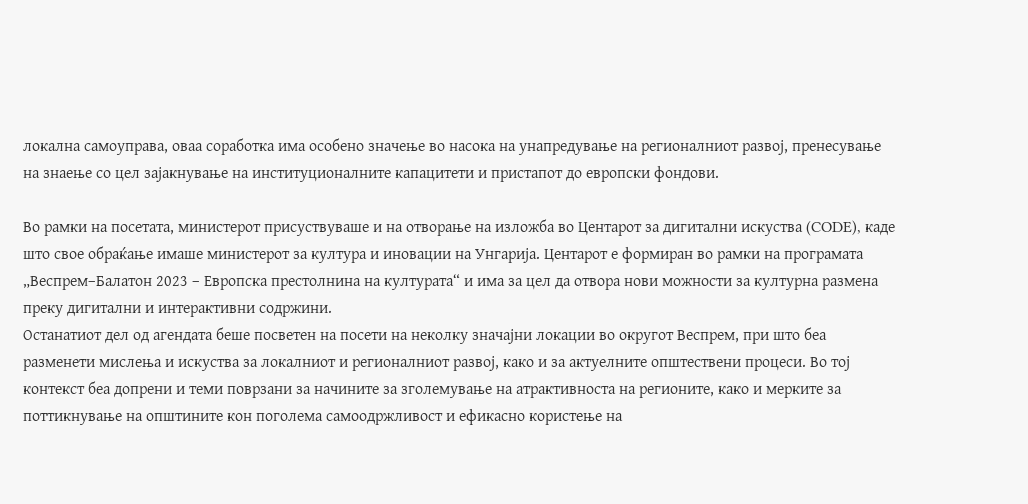локална самоуправа, оваа соработка има особено значење во насока на унапредување на регионалниот развој, пренесување на знаење со цел зајакнување на институционалните капацитети и пристапот до европски фондови.

Во рамки на посетата, министерот присуствуваше и на отворање на изложба во Центарот за дигитални искуства (CODE), каде што свое обраќање имаше министерот за култура и иновации на Унгарија. Центарот е формиран во рамки на програмата „Веспрем–Балатон 2023 – Европска престолнина на културата“ и има за цел да отвора нови можности за културна размена преку дигитални и интерактивни содржини.
Останатиот дел од агендата беше посветен на посети на неколку значајни локации во округот Веспрем, при што беа разменети мислења и искуства за локалниот и регионалниот развој, како и за актуелните општествени процеси. Во тој контекст беа допрени и теми поврзани за начините за зголемување на атрактивноста на регионите, како и мерките за поттикнување на општините кон поголема самоодржливост и ефикасно користење на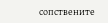сопствените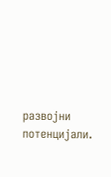развојни потенцијали.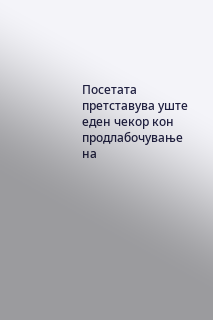Посетата претставува уште еден чекор кон продлабочување на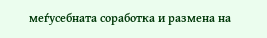меѓусебната соработка и размена на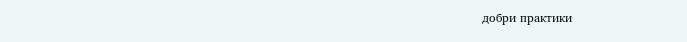добри практики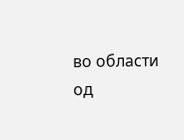во области од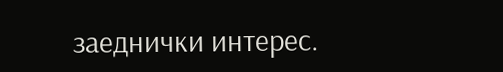заеднички интерес.